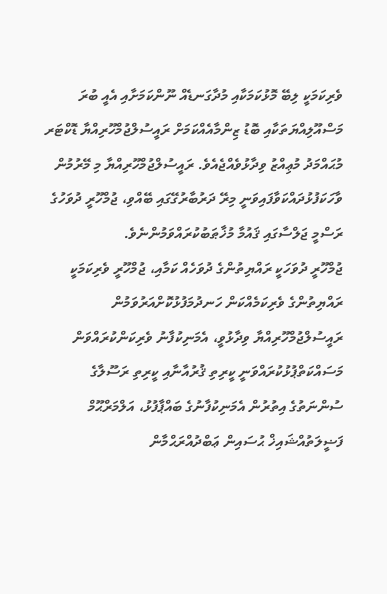ވެރިކަމަކީ ލިބޭ މޮޅުކަމަކާއި މުދާގަނޑެއް ނޫންކަމަށާއި އެއީ ބުރަ މަސްއޫލިއްޔަތަކާއި ބޮޑު ޒިންމާއެއްކަމަށް ރައީސުލްޖުމްހޫރިއްޔާ ޑޮކްޓަރ މުޙައްމަދު މުޢިއްޒު ވިދާޅުވެއްޖެއެވެ. ރައީސުލްޖުމްހޫރިއްޔާ މި މޭރުމުން ވާހަކަފުޅުދައްކަވާފައިވަނީ މިރޭ ދަރުބާރުގޭގައި ބޭއްވި، ޖުމްހޫރީ ދުވަހުގެ ރަސްމީ ޖަލްސާގައި ޤައުމާ މުޚާޠަބުކުރައްވަމުންނެވެ.
ޖުމްހޫރީ ދުވަހަކީ ރައްޔިތުންގެ ދުވަހެއް ކަމާއި، ޖުމްހޫރީ ވެރިކަމަކީ ރައްޔިތުންގެ ވެރިކަމެއްކަން ހަނދުމަފުޅުކޮށްއަރުވަމުން ރައީސުލްޖުމްހޫރިއްޔާ ވިދާޅުވީ، އެމަނިކުފާނު ވެރިކަންކުރައްވަން މަސައްކަތްޕުޅުކުރައްވަނީ ކީރިތި ޤުރުއާނާއި ކީރިތި ރަސޫލާގެ ސުންނަތުގެ އިތުރުން އެމަނިކުފާނުގެ ބައްޕާފުޅު، އަލްމަރްޙޫމް ފަޟީލަތުއްޝައިޚް ޙުސައިން ޢަބްދުއްރަޙްމާން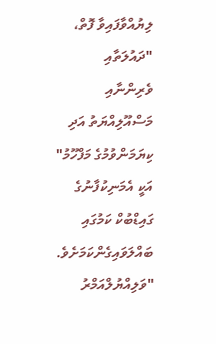ލިޔުއްވާފައިވާ ފޮތް، "ދައުލަތާއި ވެރިންނާއި މަސްއޫލިއްޔަތު އަދި ކިޔަމަންވުމުގެ މަފްހޫމު" އަކީ އެމަނިކުފާނުގެ ގައިޑްބުކް ކަމުގައި ބައްލަވައިގެންކަމަށެވެ.
"ވަލިއްޔުލްއަމްރު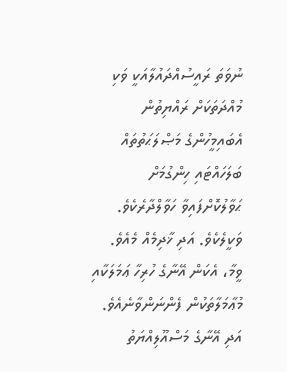ނުވަތަ ރައީސުއްދައުލާއަކީ ވަކި މުއްދަތަކަށް ރައްޔިތުން އެބައިމީހުންގެ މަޞްލަޙަތުތައް ބަލަހައްޓައި ހިންގުމަށް ޙަވާލުކޮށްފައިވާ ހަވާލްދާރެކެވެ. ވަކީލެކެވެ. އަދި ޚާދިމެއް މެއެވެ. ވީމާ، އެކަން އޭނާގެ ހުރިހާ ޢަމަލަކާއި މުޢާމަލާތަކުން ފެންނަންވާނެއެވެ. އަދި އޭނާގެ މަސްއޫލިއްޔަތު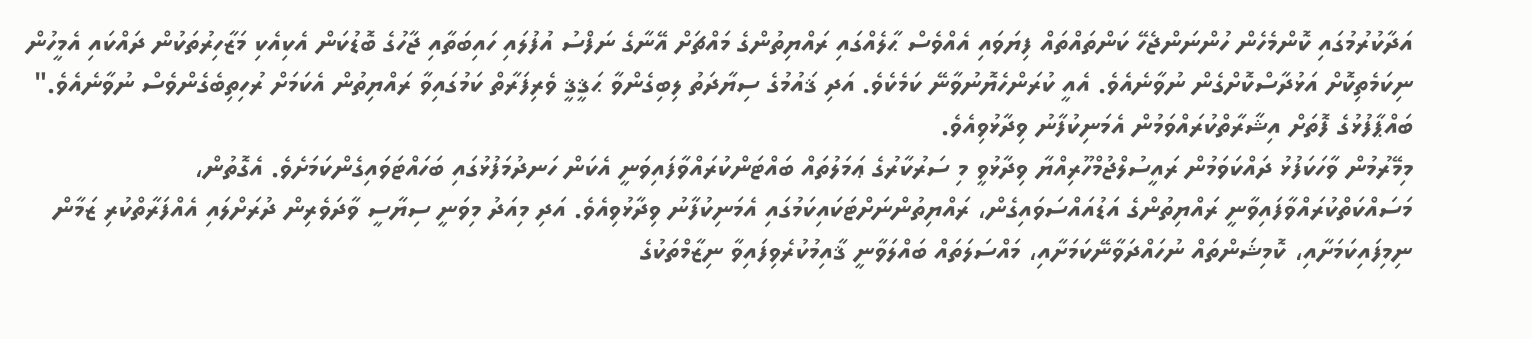އަދާކުރުމުގައި ކޮންމެހެން ހުންނަންޖެހޭ ކަންތައްތައް ފިޔަވައި އެއްވެސް ޙާލެއްގައި ރައްޔިތުންގެ މައްޗަށް އޭނާގެ ނަފްސު އުފުލައި ހައިބަތާއި ޖާހުގެ ބޮޑުކަން އެކިއެކި މަޒާހިރުތަކުން ދައްކައި އެމީހުން ނިކަމެތިކޮށް އަޅުދާސްކޮށްގެން ނުވާނެއެވެ. އެއީ ކުރަންހެޔޮނުވާނޭ ކަމެކެވެ. އަދި ޤައުމުގެ ސިޔާދަތު ލިބިގެންވާ ޙަޤީޤީ ވެރިފަރާތް ކަމުގައިވާ ރައްޔިތުން އެކަމަށް ރުހިތިބެގެންވެސް ނުވާނެއެވެ." ބައްޕާފުޅުގެ ފޮތަށް އިޝާރާތްކުރައްވަމުން އެމަނިކުފާނު ވިދާޅުވިއެވެ.
މިމޭރުމުން ވާހަކަފުޅު ދައްކަވަމުން ރައީސުލްޖުމްހޫރިއްޔާ ވިދާޅުވީ މި ސަރުކާރުގެ ޢަމަލުތައް ބައްޓަންކުރައްވާފައިވަނީ އެކަން ހަނދުމަފުޅުގައި ބަހައްޓަވައިގެންކަމަށެވެ. އެގޮތުން، މަސައްކަތްކުރައްވާފައިވާނީ ރައްޔިތުންގެ އަޑުއައްސަވައިގެން، ރައްޔިތުންނަށްޓަކައިކަމުގައި އެމަނިކުފާނު ވިދާޅުވިއެވެ. އަދި މިއަދު މިވަނީ ސިޔާސީ ވާދަވެރިން ދުރަށްލައި އެއްފަރާތްކުރި ޒަމާން ނިމިފައިކަމަށާއި، ކޮމިޝަންތައް ނުހައްދަވާނޭކަމަށާއި، މައްސަލަތައް ބައްލަވާނީ ޤާއިމުކުރެވިފައިވާ ނިޒާމްތަކުގެ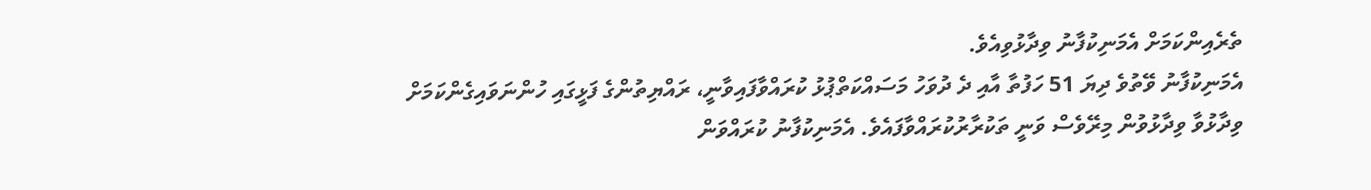ތެރެއިންކަމަށް އެމަނިކުފާނު ވިދާޅުވިއެވެ.
އެމަނިކުފާނު ވޭތުވެ ދިޔަ 51 ހަފުތާ އާއި ދެ ދުވަހު މަސައްކަތްޕުޅު ކުރައްވާފައިވާނީ، ރައްޔިތުންގެ ފަޅީގައި ހުންނަވައިގެންކަމަށް ވިދާޅުވާ ވިދާޅުވުން މިރޭވެސް ވަނީ ތަކުރާރުކުރައްވާފައެވެ. އެމަނިކުފާނު ކުރައްވަން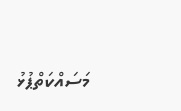މަސައްކަތްޕުޅު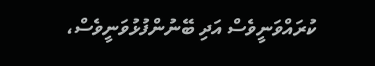ކުރައްވަނީވެސް އަދި ބޭނުންފުޅުވަނީވެސް،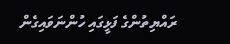ރައްޔިތުންގެ ފަޅީގައި ހުންނަވައިގެން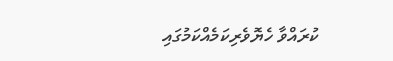ކުރައްވާ ހެޔޮވެރިކަމެއްކަމުގައި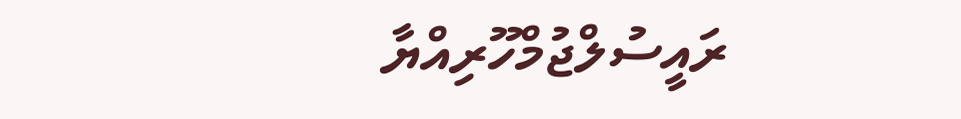ރައީސުލްޖުމްހޫރިއްޔާ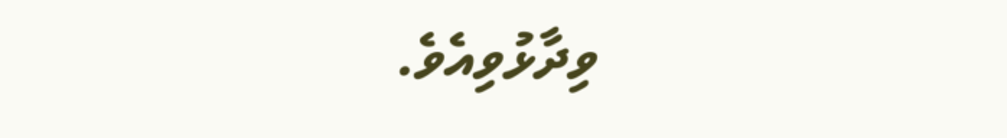ވިދާޅުވިއެވެ.